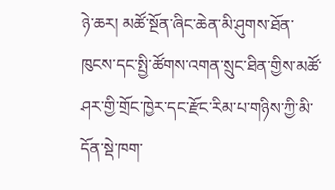ཉེ་ཆར། མཚོ་སྔོན་ཞིང་ཆེན་མི་ཤུགས་ཐོན་ཁུངས་དང་སྤྱི་ཚོགས་འགན་སྲུང་ཐིན་གྱིས་མཚོ་ཤར་གྱི་གྲོང་ཁྱེར་དང་རྫོང་རིམ་པ་གཉིས་ཀྱི་མི་དོན་སྡེ་ཁག་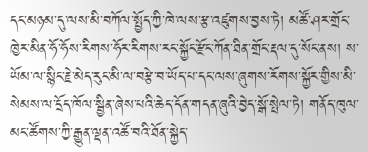དང་མཉམ་དུ་ལས་མི་བཀོལ་སྤྱོད་ཀྱི་ཁེ་ལས་རྩ་འཛུགས་བྱས་ཏེ། མཚོ་ཤར་གྲོང་ཁྱེར་མིན་ཧོ་ཧོས་རིགས་ཧོར་རིགས་རང་སྐྱོང་རྫོང་ཀོན་ཐིན་གྲོང་རྡལ་དུ་སོང་ནས། ས་ཡོམ་ལ་སྙིང་རྗེ་མེད་རུང་མི་ལ་བརྩེ་བ་ཡོད་པ་དང་ལས་ཞུགས་རོགས་སྐྱོར་གྱིས་མི་སེམས་ལ་དྲོད་ཁོལ་སྦྱིན་ཞེས་པའི་ཆེད་དོན་གདན་ཞུའི་བྱེད་སྒོ་སྤེལ་ཏེ། གནོད་ཁུལ་མང་ཚོགས་ཀྱི་རྒྱུན་ལྡན་འཚོ་བའི་ཐོན་སྐྱེད་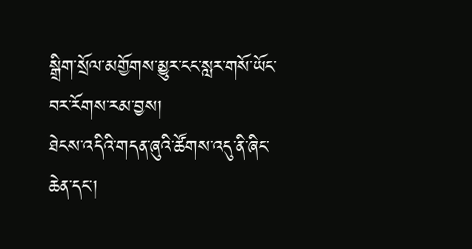སྒྲིག་སྲོལ་མགྱོགས་མྱུར་ངང་སླར་གསོ་ཡོང་བར་རོགས་རམ་བྱས།
ཐེངས་འདིའི་གདན་ཞུའི་ཚོགས་འདུ་ནི་ཞིང་ཆེན་དང་།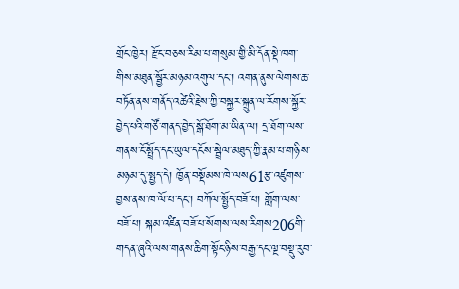གྲོང་ཁྱེར། རྫོང་བཅས་རིམ་པ་གསུམ་གྱི་མི་དོན་སྡེ་ཁག་གིས་མཐུན་སྦྱོར་མཉམ་འགུལ་དང་། འགན་ནུས་ལེགས་ཆ་བཏོན་ནས་གནོད་འཚེའི་རྗེས་ཀྱི་བསྐྱར་སྐྲུན་ལ་རོགས་སྐྱོར་བྱེད་པའི་གཙོ་གནད་བྱེད་སྒོ་ཐོག་མ་ཡིན་ལ། དྲ་ཐོག་ལས་གནས་ངོ་སྤྲོད་དང་ཡུལ་དངོས་སྦྲེལ་མཐུད་ཀྱི་རྣམ་པ་གཉིས་མཉམ་དུ་སྤྱད་དེ། ཁྱོན་བསྡོམས་ཁེ་ལས61རྩ་འཛུགས་བྱས་ནས་ཁ་ལོ་པ་དང་། བཀོལ་སྤྱོད་བཟོ་པ། གློག་ལས་བཟོ་པ། སྐམ་འཛིན་བཟོ་པ་སོགས་ལས་རིགས206གི་གདན་ཞུའི་ལས་གནས་ཆིག་སྟོང་ཉིས་བརྒྱ་དང་ལྔ་བསྡུ་རུབ་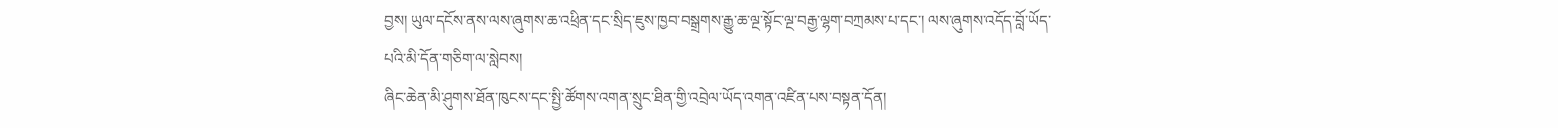བྱས། ཡུལ་དངོས་ནས་ལས་ཞུགས་ཆ་འཕྲིན་དང་སྲིད་ཇུས་ཁྱབ་བསྒྲགས་རྒྱུ་ཆ་ལྔ་སྟོང་ལྔ་བརྒྱ་ལྷག་བཀྲམས་པ་དང་། ལས་ཞུགས་འདོད་བློ་ཡོད་པའི་མི་དོན་གཅིག་ལ་སླེབས།
ཞིང་ཆེན་མི་ཤུགས་ཐོན་ཁུངས་དང་སྤྱི་ཚོགས་འགན་སྲུང་ཐིན་གྱི་འབྲེལ་ཡོད་འགན་འཛིན་པས་བསྟན་དོན།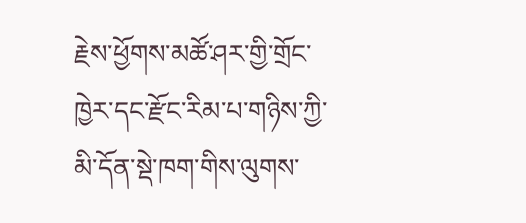རྗེས་ཕྱོགས་མཚོ་ཤར་གྱི་གྲོང་ཁྱེར་དང་རྫོང་རིམ་པ་གཉིས་ཀྱི་མི་དོན་སྡེ་ཁག་གིས་ལུགས་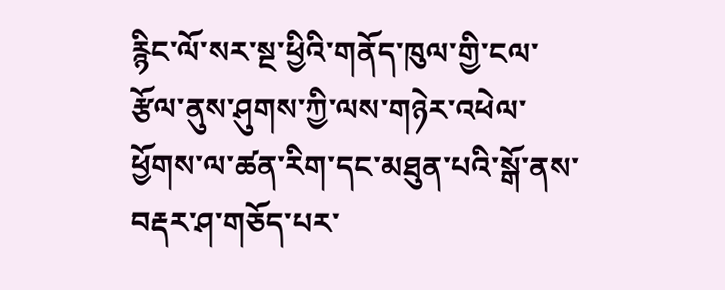རྙིང་ལོ་སར་སྔ་ཕྱིའི་གནོད་ཁུལ་གྱི་ངལ་རྩོལ་ནུས་ཤུགས་ཀྱི་ལས་གཉེར་འཕེལ་ཕྱོགས་ལ་ཚན་རིག་དང་མཐུན་པའི་སྒོ་ནས་བརྡར་ཤ་གཅོད་པར་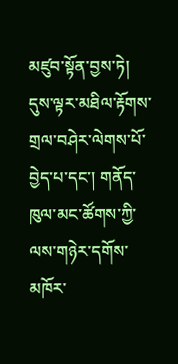མཛུབ་སྟོན་བྱས་ཏེ། དུས་ལྟར་མཐིལ་རྟོགས་གྲལ་བཤེར་ལེགས་པོ་བྱེད་པ་དང་། གནོད་ཁུལ་མང་ཚོགས་ཀྱི་ལས་གཉེར་དགོས་མཁོར་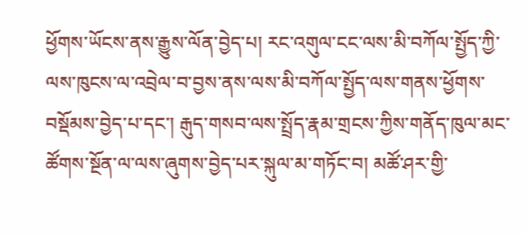ཕྱོགས་ཡོངས་ནས་རྒྱུས་ལོན་བྱེད་པ། རང་འགུལ་ངང་ལས་མི་བཀོལ་སྤྱོད་ཀྱི་ལས་ཁུངས་ལ་འབྲེལ་བ་བྱས་ནས་ལས་མི་བཀོལ་སྤྱོད་ལས་གནས་ཕྱོགས་བསྡོམས་བྱེད་པ་དང་། རྒུད་གསབ་ལས་སྤྲོད་རྣམ་གྲངས་ཀྱིས་གནོད་ཁུལ་མང་ཚོགས་སྔོན་ལ་ལས་ཞུགས་བྱེད་པར་སྐུལ་མ་གཏོང་བ། མཚོ་ཤར་གྱི་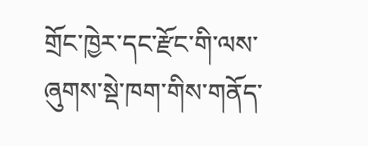གྲོང་ཁྱེར་དང་རྫོང་གི་ལས་ཞུགས་སྡེ་ཁག་གིས་གནོད་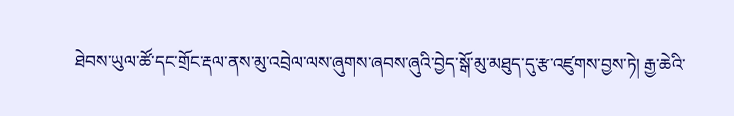ཐེབས་ཡུལ་ཚོ་དང་གྲོང་རྡལ་ནས་མུ་འབྲེལ་ལས་ཞུགས་ཞབས་ཞུའི་བྱེད་སྒོ་མུ་མཐུད་དུ་རྩ་འཛུགས་བྱས་ཏེ། རྒྱ་ཆེའི་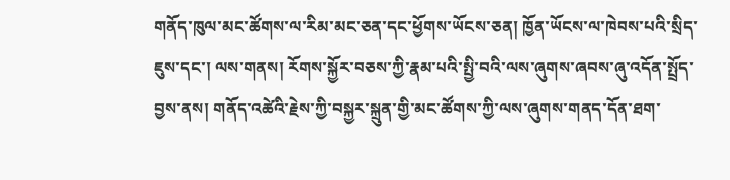གནོད་ཁུལ་མང་ཚོགས་ལ་རིམ་མང་ཅན་དང་ཕྱོགས་ཡོངས་ཅན། ཁྱོན་ཡོངས་ལ་ཁེབས་པའི་སྲིད་ཇུས་དང་། ལས་གནས། རོགས་སྐྱོར་བཅས་ཀྱི་རྣམ་པའི་སྤྱི་བའི་ལས་ཞུགས་ཞབས་ཞུ་འདོན་སྤྲོད་བྱས་ནས། གནོད་འཚེའི་རྗེས་ཀྱི་བསྐྱར་སྐྲུན་གྱི་མང་ཚོགས་ཀྱི་ལས་ཞུགས་གནད་དོན་ཐག་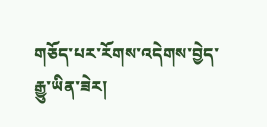གཅོད་པར་རོགས་འདེགས་བྱེད་རྒྱུ་ཡིན་ཟེར།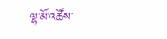ལྷ་མོ་འཚོས་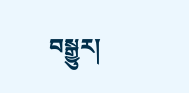བསྒྱུར།